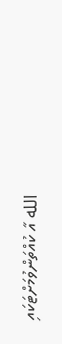الله އާ ކުއްތަންވުމަށްޓަކައި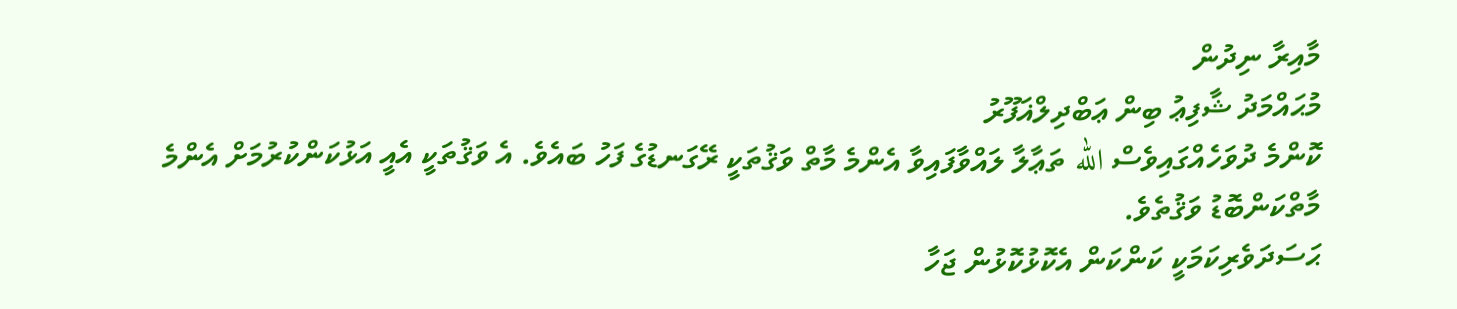މާއިރާ ނިދުން
މުޙައްމަދު ޝާފިޢު ބިން ޢަބްދިލްޣަފޫރު
ކޮންމެ ދުވަހެއްގައިވެސް الله ތަޢާލާ ލައްވާފައިވާ އެންމެ މާތް ވަޤުތަކީ ރޭގަނޑުގެ ފަހު ބައެވެ. އެ ވަޤުތަކީ އެއީ އަޅުކަންކުރުމަށް އެންމެ މާތްކަންބޮޑު ވަޤުތެވެ.
ޙަސަދަވެރިކަމަކީ ކަންކަން އެކޮޅުކޮޅުން ޖަހާ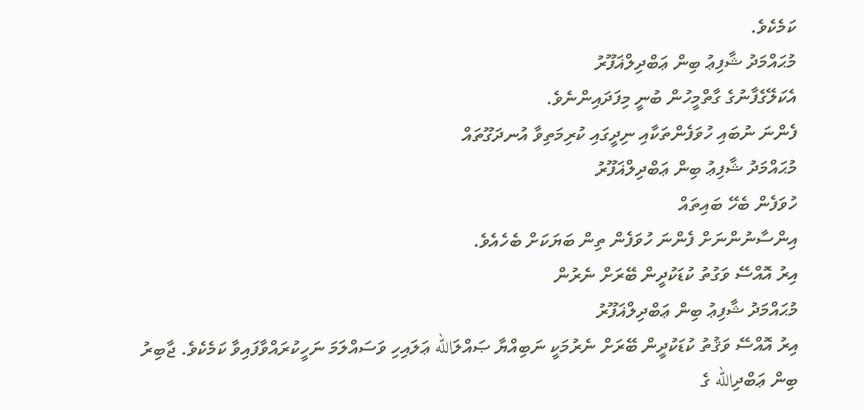ކަމެކެވެ.
މުޙައްމަދު ޝާފިޢު ބިން ޢަބްދިލްޣަފޫރު
އެކަލޭގެފާނުގެ ގާތްމީހުން ބުނީ މިފަދައިންނެވެ.
ފެންނަ ނުބައި ހުވަފެންތަކާއި ނިދީގައި ކުރިމަތިވާ އުނދަގޫތައް
މުޙައްމަދު ޝާފިޢު ބިން ޢަބްދިލްޣަފޫރު
ހުވަފެން ބެހޭ ބައިތައް
އިންސާނުންނަށް ފެންނަ ހުވަފެން ތިން ބަޔަކަށް ބެހެއެވެ.
އިރު އޮއްސޭ ވަގުތު ކުޑަކުދީން ބޭރަށް ނެރުން
މުޙައްމަދު ޝާފިޢު ބިން ޢަބްދިލްޣަފޫރު
އިރު އޮއްސޭ ވަޤުތު ކުޑަކުދީން ބޭރަށް ނެރުމަކީ ނަބިއްޔާ ޞައްލަالله ޢަލައިހި ވަސައްލަމަ ނަހީކުރައްވާފައިވާ ކަމެކެވެ. ޖާބިރު ބިން ޢަބްދިالله ގެ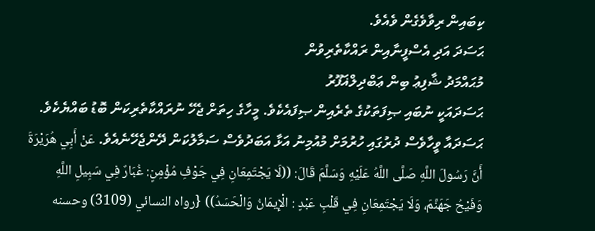ކިބައިން ރިވާވެގެން ވެއެވެ.
ޙަސަދަ އަދި އެސްފީނާއިން ރައްކާތެރިވުން
މުޙައްމަދު ޝާފިޢު ބިން ޢަބްދިލްޣަފޫރު
ޙަސަދައަކީ ނުބައި ޞިފަތަކުގެ ތެރެއިން ޞިފައެކެވެ. މީހާގެ ހިތަށް ޖެހޭ ނުރައްކާތެރިކަން ބޮޑު ބައްޔެކެވެ. ޙަސަދައާ ވީހާވެސް ދުރުގައި ހުރުމަށް މުއުމިނު އަޅާ އަބަދުވެސް ސަމާލުކަން ދޭންޖެހޭނެއެވެ. عَنْ أَبِي هُرَيْرَةَ أَنَّ رَسُولَ اللَّهِ صَلَّى اللَّهُ عَلَيْهِ وَسَلَّمَ قَالَ: ((لَا يَجْتَمِعَانِ فِي جَوْفِ مُؤْمِنٍ: غُبَارٌ فِي سَبِيلِ اللَّهِ وَفَيْحُ جَهَنَّمَ، وَلَا يَجْتَمِعَانِ فِي قَلْبِ عَبْدٍ : الْإِيمَانُ وَالْحَسَدُ)) {رواه النسائي (3109) وحسنه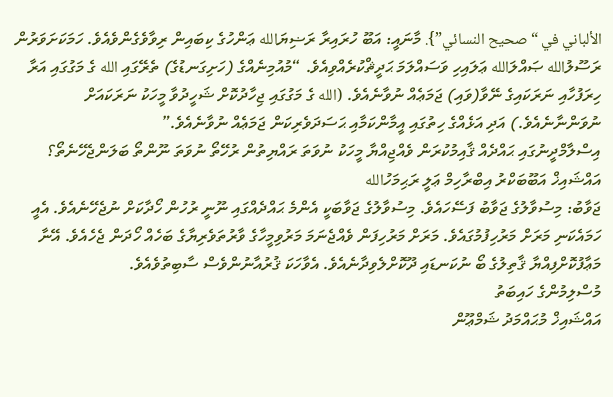الألباني في “صحيح النسائي”}. މާނައީ: އަބޫ ހުރައިރާ ރަޟިޔަالله ޢަންހުގެ ކިބައިން ރިވާވެގެންވެއެވެ. ހަމަކަށަވަރުން ރަސޫލުالله ޞައްލަالله ޢަލައިހި ވަސައްލަމަ ޙަދީޘްކުރެއްވިއެވެ. “މުއުމިނެއްގެ (ހަށިގަނޑުގެ) ތެރޭގައި الله ގެ މަގުގައި އަރާ ހިރަފުހާއި ނަރަކައިގެ ނޭވާ(ވައި) ޖަމަޢެއް ނުވާނެއެވެ. (الله ގެ މަގުގައި ޖިހާދުކޮށް ޝަހީދުވާ މީހަކު ނަރަކައަށް ނުވަންނާނެއެވެ.) އަދި އަޅެއްގެ ހިތުގައި އީމާންކަމާއި ޙަސަދަވެރިކަން ޖަމަޢެއް ނުވާނެއެވެ.”
އިސްލާމްދީނުގައި ޙައްދެއް ޤާއިމުކުރަން ވެއްޖިއްޔާ މީހަކު ނުވަތަ ރައްޔިތުން ރުހޭތޯ ނުވަތަ ނޫންތޯ ބަލަންޖެހޭނެތޯ؟
އައްޝައިޚް އަބޫބަކްރު އިބްރާހިމް ޢަލީ ރަޙިމަހުالله
ޖަވާބު: މިސުވާލުގެ ޖަވާބު ފަސޭހައެވެ. މިސުވާލުގެ ޖަވާބަކީ އެންމެ ޙައްދެއްގައި ނޫނީ ރުހުން ހޯދާކަށް ނުޖެހޭނެއެވެ. އެއީ ހަމައެކަނި މަރަށް މަރުހިފުމުގައެވެ. މަރަށް މަރުހިފަން ވެއްޖެނަމަ މަރުވިމީހާގެ ވާރުތަވެރިޔާގެ ބަހެއް ހޯދަން ޖެހެއެވެ. އޭނާ މަޢާފުކޮށްފިއްޔާ ޤާތިލުގެ ބޯ ނުކަނޑައި ދޫކޮށްލެވިދާނެއެވެ. އެވާހަކަ ޤުރުއާނުންވެސް ސާބިތުވެއެވެ.
މުސްލިމުންގެ ހައިބަތު
އައްޝައިޚް މުޙައްމަދު ޝަމްޢޫން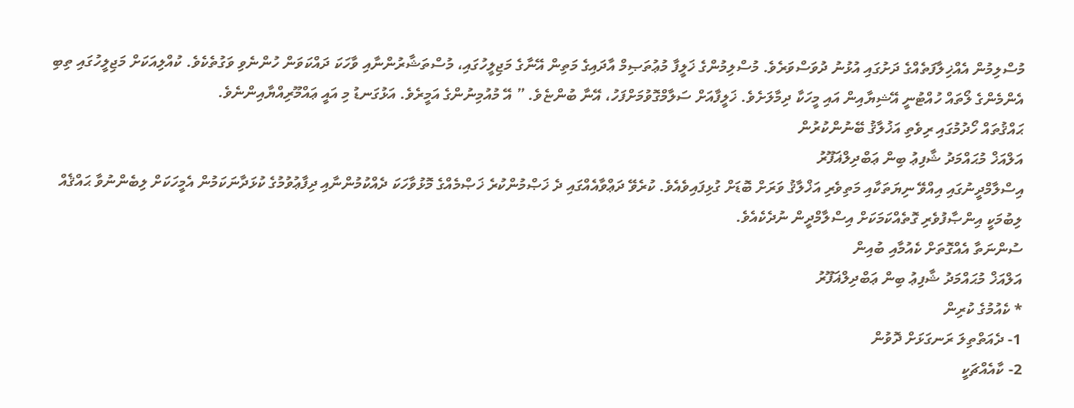މުސްލިމުން އެއްޚިލާފަތެއްގެ ދަށުގައި އުޅުނު ދުވަސްވަރެވެ. މުސްލިމުންގެ ޚަލީފާ މުޢުތަޞިމް އާދައިގެ މަތިން އޭނާގެ މަޖިލީހުގައި، މުސްތަޝާރުންނާއި ވާހަކަ ދައްކަވަން ހުންނެވި ވަގުތެކެވެ. ކުއްލިއަކަށް މަޖިލީހުގައި ތިބި އެންމެންގެ ލޯތައް ހުއްޓުނީ އޭޝިޔާއިން އައި މީހަކާ ދިމާލަށެވެ. ޚަލީފާއަށް ސަލާމްގޮވުމަށްފަހު، އޭނާ ބުންޏެވެ. ” އޭ މުއުމިނުންގެ އަމީރެވެ. އަޅުގަނޑު މި އައީ ޢައްމޫރިއްޔާއިންނެވެ.
ޙައްޤުތައް ހޯދުމުގައި ރިވެތި އަޚުލާޤު ބޭނުންކުރުން
އަލްއަޚް މުޙައްމަދު ޝާފިޢު ބިން ޢަބްދިލްޣަފޫރު
އިސްލާމްދީނުގައި އިއްވޭ ނިޔަތަކާއި މަތިވެރި އަޚްލާޤު ވަރަށް ބޮޑަށް ގުޅިފައިވެއެވެ. ކުރެވޭ ދަޢްވާއެއްގައި ދެ ޚަޞްމުންކުރެ ޚަޞްމެއްގެ މޮޅުވާހަކަ ދެއްކުމުންނާއި ދިފާޢުވުމުގެ ކުޅަދާނަކަމުން އެމީހަކަށް ލިބެންނުވާ ޙައްޤެއް ލިބުމަކީ އިންޞާފުވެރި ގޮތެއްކަމަކަށް އިސްލާމްދީން ނުދެކެއެވެ.
ސުންނަތާ އެއްގޮތަށް ކެއުމާއި ބުއިން
އަލްއަޚް މުޙައްމަދު ޝާފިޢު ބިން ޢަބްދިލްޣަފޫރު
* ކެއުމުގެ ކުރިން
1- ދެއަތްތިލަ ރަނގަޅަށް ދޮވުން
2- ކާއެއްޗަކީ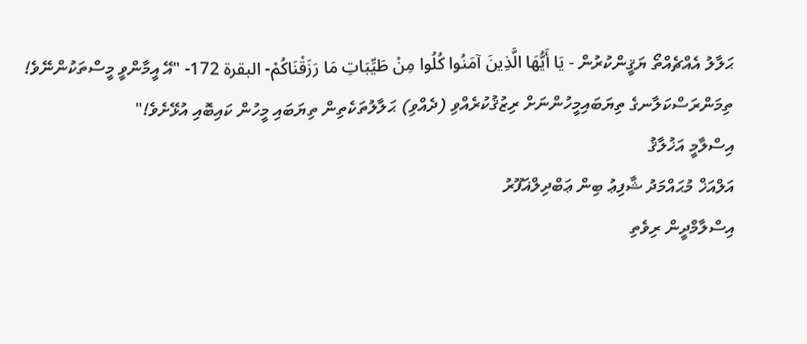ޙަލާލު އެއްޗެއްތޯ ޔަޤީންކުރުން - يَا أَيُّهَا الَّذِينَ آمَنُوا كُلُوا مِنْ طَيِّبَاتِ مَا رَزَقْنَاكُمْ- البقرة 172- "އޭ އީމާންވީ މީސްތަކުންނޭވެ! ތިމަންރަސްކަލާނގެ ތިޔަބައިމީހުންނަށް ރިޒުޤުކުރެއްވި (ދެއްވި) ޙަލާލުތަކެތިން ތިޔަބައި މީހުން ކައިބޮއި އުޅޭށެވެ!"
އިސްލާމީ އަޚުލާޤު
އަލްއަޚް މުޙައްމަދު ޝާފިޢު ބިން ޢަބްދިލްޣަފޫރު
އިސްލާމްދީން ރިވެތި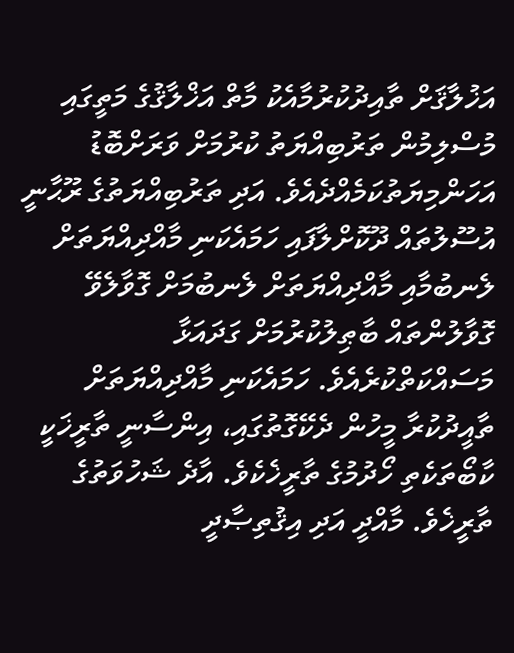އަޚުލާޤަށް ތާއިދުކުރުމާއެކު މާތް އަޚްލާޤުގެ މަތީގައި މުސްލިމުން ތަރުބިއްޔަތު ކުރުމަށް ވަރަށްބޮޑު އަހަންމިޔަތުކަމެއްދެއެވެ. އަދި ތަރުބިއްޔަތުގެ ރޫޙާނީ އުސޫލުތައް ދޫކޮށްލާފައި ހަމައެކަނި މާއްދިއްޔަތަށް ލެނބުމާއި މާއްދިއްޔަތަށް ލެނބުމަށް ގޮވާލެވޭ ގޮވާލުންތައް ބާޠިލުކުރުމަށް ގަދައަޅާ މަސައްކަތްކުރެއެވެ. ހަމައެކަނި މާއްދިއްޔަތަށް ތާއީދުކުރާ މީހުން ދެކޭގޮތުގައި، އިންސާނީ ތާރީޚަކީ ކާބޯތަކެތި ހޯދުމުގެ ތާރީޚެކެވެ. އާދެ ޝަހުވަތުގެ ތާރީޚެވެ. މާއްދީ އަދި އިޤުތިޞާދީ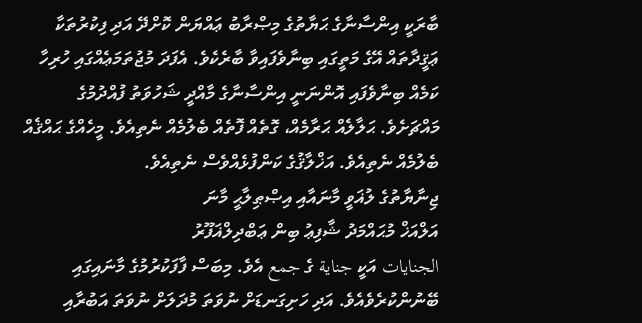ބާރަކީ އިންސާނާގެ ޙަޔާތުގެ މިޞްރާބު ޢައްޔަން ކޮށްދޭ އަދި ފިކުރުތަކާ ޢަޤީދާތައް އޭގެ މަތީގައި ބިނާވެފައިވާ ބާރެކެވެ. އެފަދަ މުޖުތަމަޢެއްގައި ހުރިހާ ކަމެއް ބިނާވެފައި އޮންނަނީ އިންސާނާގެ މާއްދީ ޝަހުވަތު ފުއްދުމުގެ މައްޗަށެވެ. ޙަލާލެއް ޙަރާމެއް، ގޮތެއް ފޮތެއް ބެލުމެއް ނެތިއެވެ. މީހެއްގެ ޙައްޤެއް ބެލުމެއް ނެތިއެވެ. އަޚްލާޤުގެ ކަންފުޅެއްވެސް ނެތިއެވެ.
ޖިނާޔާތުގެ ލުޣަވީ މާނައާއި އިޞްޠިލާޙީ މާނަ
އަލްއަޚް މުޙައްމަދު ޝާފިޢު ބިން ޢަބްދިލްޣަފޫރު
الجنايات އަކީ جناية ގެ جمع އެވެ. މިބަސް ފާފަކުރުމުގެ މާނައިގައި ބޭނުންކުރެވެއެވެ. އަދި ހަށިގަނޑަށް ނުވަތަ މުދަލަށް ނުވަތަ އަބުރާއި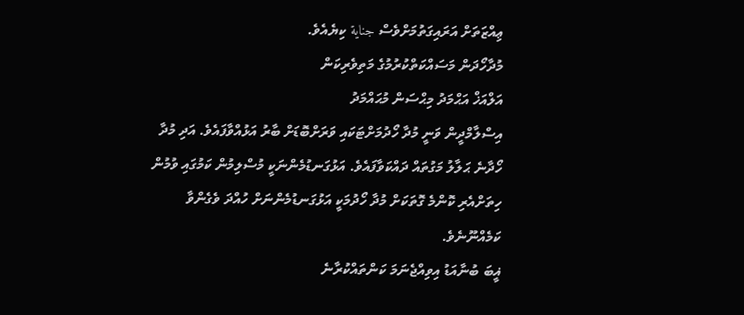ޢިއްޒަތަށް އަރައިގަތުމަށްވެސް جناية ކިޔެއެވެ.
މުދާހޯދަން މަސައްކަތްކުރުމުގެ މަތިވެރިކަން
އަލްއަޚް އަޙްމަދު މިޙްސަން މުޙައްމަދު
އިސްލާމްދީން ވަނީ މުދާ ހޯދުމަށްޓަކައި ވަރަށްބޮޑަށް ބާރު އަޅުއްވާފައެވެ. އަދި މުދާ ހޯދާނެ ޙަލާލު މަގުތައް ދައްކަވާފައެވެ. އަޅުގަނޑުމެންނަކީ މުސްލިމުން ކަމުގައި ވުމުން ހިތަށްއެރި ކޮންމެ ގޮތަކަށް މުދާ ހޯދުމަކީ އަޅުގަނޑުމެންނަށް ހުއްދަ ވެގެންވާ ކަމެއްނޫނެވެ.
ޣީބަ ބުނާއަޑު އިވިއްޖެނަމަ ކަންތައްކުރާނެ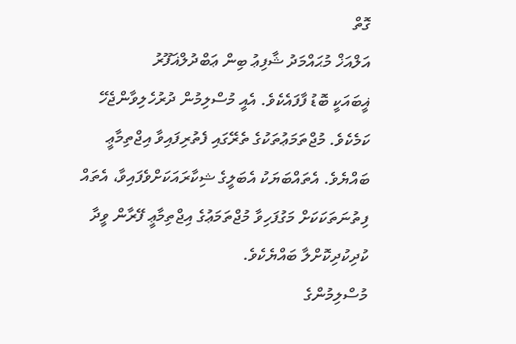ގޮތް
އަލްއަޚް މުޙައްމަދު ޝާފިޢު ބިން ޢަބްދުލްޣަފޫރު
ޣީބައަކީ ބޮޑު ފާފައެކެވެ. އެއީ މުސްލިމުން ދުރުހެލިވާންޖެހޭ ކަމެކެވެ. މުޖްތަމަޢުތަކުގެ ތެރޭގައި ފެތުރިފައިވާ އިޖްތިމާޢީ ބައްޔެވެ. އެތައްބަޔަކު އެބަލީގެ ޝިކާރައަކަށްވެފައިވާ، އެތައް ފިތުނަތަކަކަށް މަގުފަހިވާ މުޖްތަމަޢުގެ އިޖްތިމާޢީ ފޭރާން ވީދާ ކުދިކުދިކޮށްލާ ބައްޔެކެވެ.
މުސްލިމުންގެ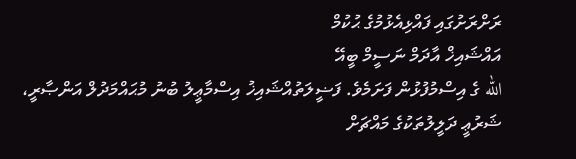ރަށްރަށުގައި ފައްޅިއެޅުމުގެ ޙުކުމް
އައްޝައިޚް އާދަމް ނަސީމް ބީއޭ
الله ގެ އިސްމުފުޅުން ފަށަމެވެ. ފަޟީލަތުއްޝައިޚު އިސްމާޢީލު ބުނު މުޙައްމަދުލް އަންޞާރީ، ޝަރުޢީ ދަލީލުތަކުގެ މައްޗަށް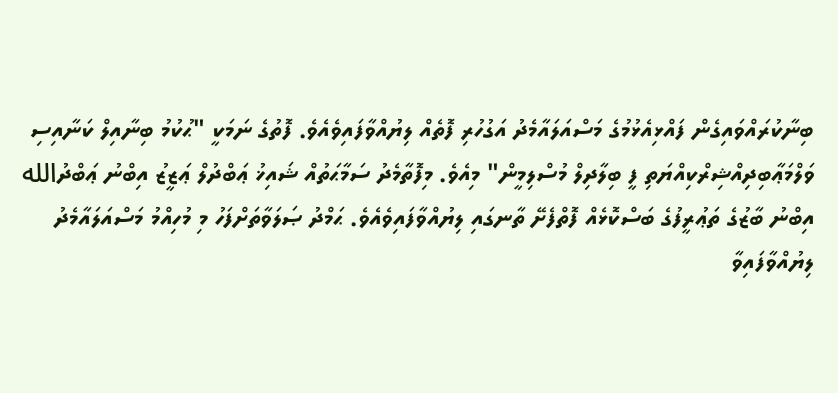ބިނާކުރައްވައިގެން ފައްޅިއެޅުމުގެ މަސްއަލައާމެދު އަގުހުރި ފޮތެއް ލިޔުއްވާފައިވެއެވެ. ފޮތުގެ ނަމަކީ "ޙުކުމު ބިނާއިލް ކަނާއިސި ވަލްމަޢާބިދިއްޝިރްކިއްޔަތި ފީ ބިލާދިލް މުސްލިމީން" މިއެވެ. މިފޮތާމެދު ސަމާޙަތުއް ޝައިޚު ޢަބްދުލް ޢަޒީޒު އިބްނު ޢަބްދުالله އިބްނު ބާޒުގެ ތަޢުރީފުގެ ބަސްކޮޅެއް ފޮތްފެށޭ ތާނގައި ލިޔުއްވާފައިވެއެވެ. ޙަމްދު ޞަލަވާތަށްފަހު މި މުހިއްމު މަސްއަލައާމެދު ލިޔުއްވާފައިވާ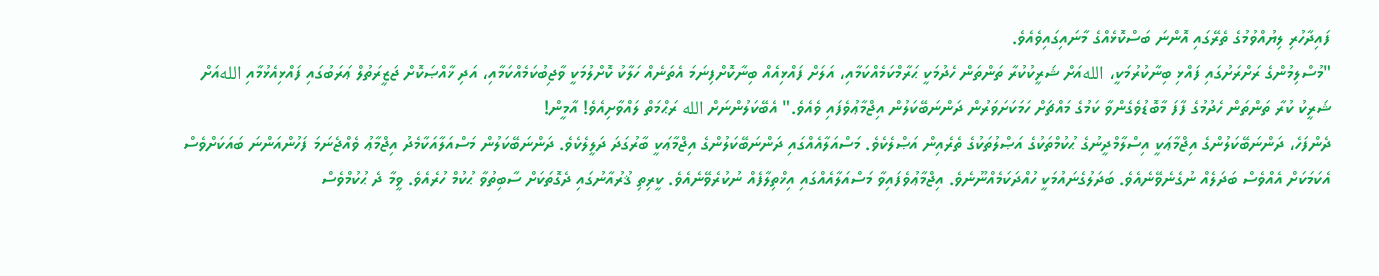ފައިދާހުރި ލިޔުއްވުމުގެ ތެރޭގައި އޮންނަ ބަސްކޮޅެއްގެ މާނައިގައިވެއެވެ.
"މުސްލިމުންގެ ރަށްރަށުގައި ފައްޅި ބިނާކުރުމަކީ، اللهއަށް ޝަރީކުކުރާ ތަންތަން ހެދުމަކީ ޙަރާމްކަމެއްކަމާއި، އަލަށް ފައްޅިއެއް ބިނާކޮށްފިނަމަ އެތަނެއް ހަލާކު ކޮށްލުމަކީ ވާޖިބުކަމެއްކަމާއި، އަދި ޚާއްޞަކޮށް ޖަޒީރަތުލް ޢަރަބުގައި ފައްޅިއެޅުމާއި اللهއަށް ޝަރީކު ކުރާ ތަންތަން ހެދުމުގެ ފާފަ މާބޮޑުވެގެންވާ ކަމުގެ މައްޗަށް ހަމަކަށަވަރުން ދަންނަބޭކަލުން އިޖްމާޢުވެފައި ވެއެވެ." އެބޭކަލުންނަށް الله ރަޙްމަތް ލައްވާށިއެވެ! އާމީން!
ދެންފަހެ، ދަންނަބޭކަލުންގެ އިޖްމާޢަކީ އިސްލާމްދީނުގެ ޙުކުމްތަކުގެ އަޞްލުތަކުގެ ތެރެއިން އަޞްލެކެވެ. މަސްއަލާއެއްގައި ދަންނަބޭކަލުންގެ އިޖްމާޢަކީ ބާރުގަދަ ދަލީލެކެވެ. ދަންނަބޭކަލުން މަސްއަލާއަކާމެދު އިޖްމާޢު ވެއްޖެނަމަ ފަހުންއަންނަ ބައަކަށްވެސް އެކަމަކަށް އެއްވެސް ބަދަލެއް ނުގެނެވޭނެއެވެ. ބަދަލުގެނައުމަކީ ހުއްދަކަމެއްނޫނެވެ. އިޖްމާޢުވެފައިވާ މަސްއަލާއެއްގައި އިޚްތިލާފެއް ނުކުރެވޭނެއެވެ. ކީރިތި ޤުރުއާނުގައި ދެގޮތަކަށް ސާބިތުވާ ޙުކުމް ހުރެއެވެ. ވީމާ ދެ ޙުކުމްވެސް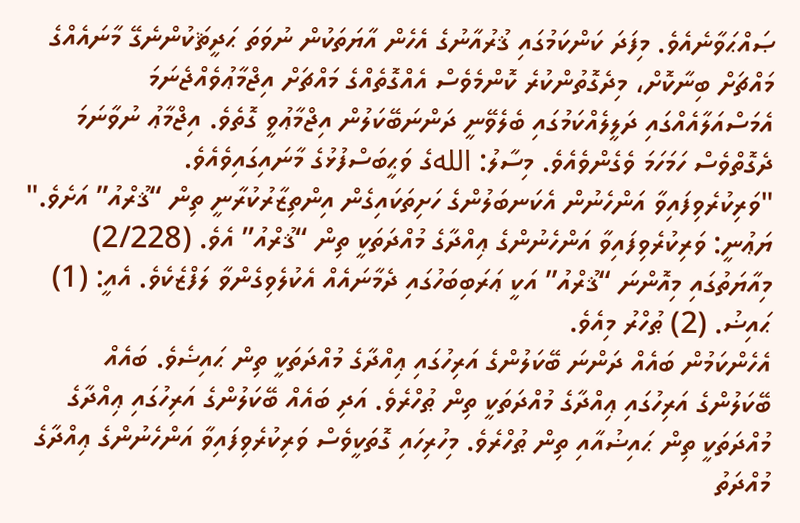ޞައްޙަވާނެއެވެ. މިފަދަ ކަންކަމުގައި ޤުރުއާނުގެ އެހެން އާޔަތަކުން ނުވަތަ ޙަދީޘަކުންނެގޭ މާނައެއްގެ މައްޗަށް ބިނާކޮށް، މިދެގޮތުންކުރެ ކޮންމެވެސް އެއްގޮތެއްގެ މައްޗަށް އިޖްމާޢުވެއްޖެނަމަ އެމަސްއަލާއެއްގައި ދަލީލެއްކަމުގައި ބެލެވޭނީ ދަންނަބޭކަލުން އިޖްމާޢުވީ ގޮތެވެ. އިޖްމާޢު ނުވާނަމަ ދެގޮތްވެސް ހަމަހަމަ ވެގެންވެއެވެ. މިސާލު: اللهގެ ވަޙީބަސްފުޅުގެ މާނައިގައިވެއެވެ.
"ވަރިކުރެވިފައިވާ އަންހެނުން އެކަނބަލުންގެ ހަށިތަކައިގެން އިންތިޒާރުކުރާނީ ތިން “ޤުރްއު” އަށެވެ." ޔަޢުނީ: ވަރިކުރެވިފައިވާ އަންހެނުންގެ ޢިއްދާގެ މުއްދަތަކީ ތިން “ޤުރްއު” އެވެ. (2/228)
މިއާޔަތުގައި މިއޮންނަ “ޤުރްއު” އަކީ ޢަރަބިބަހުގައި ދެމާނައެއް އެކުލެވިގެންވާ ލަފްޒެކެވެ. އެއީ: (1) ޙައިޟު. (2) ޠުހްރު މިއެވެ.
އެހެންކަމުން ބައެއް ދަންނަ ބޭކަލުންގެ އަރިހުގައި ޢިއްދާގެ މުއްދަތަކީ ތިން ޙައިޟެވެ. ބައެއް ބޭކަލުންގެ އަރިހުގައި ޢިއްދާގެ މުއްދަތަކީ ތިން ޠުހްރެވެ. އަދި ބައެއް ބޭކަލުންގެ އަރިހުގައި ޢިއްދާގެ މުއްދަތަކީ ތިން ޙައިޟުއާއި ތިން ޠުހްރެވެ. މިހުރިހައި ގޮތަކީވެސް ވަރިކުރެވިފައިވާ އަންހެނުންގެ ޢިއްދާގެ މުއްދަތު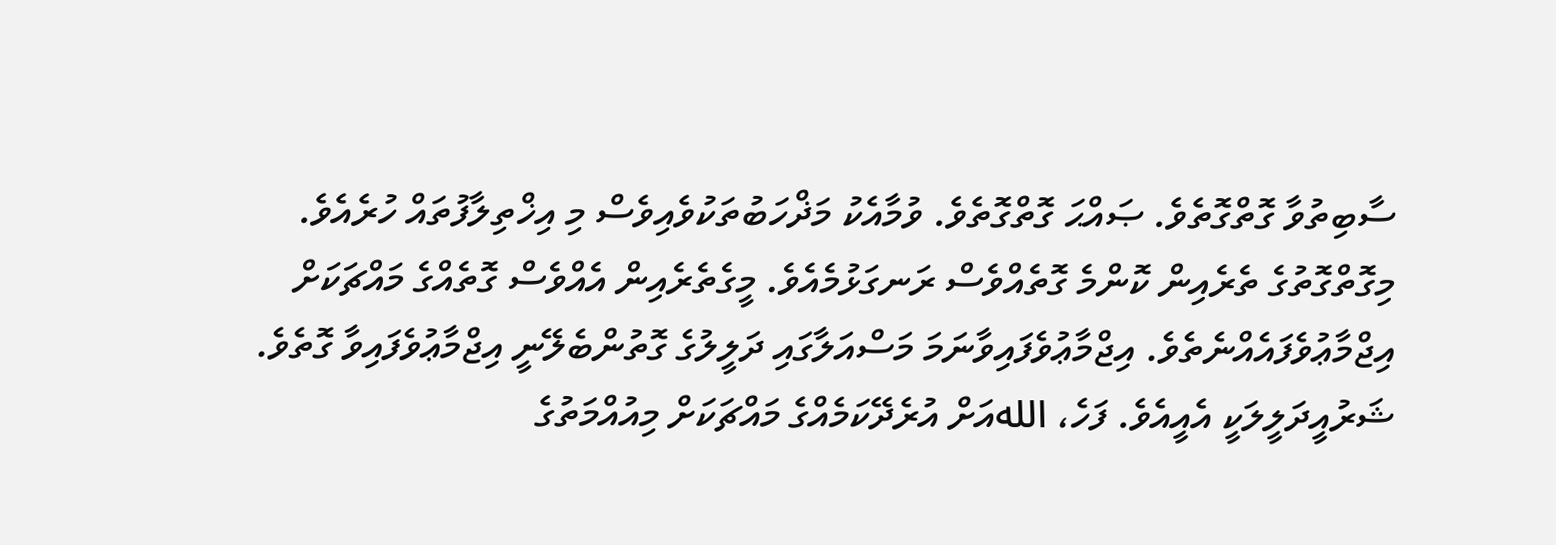ސާބިތުވާ ގޮތްގޮތެވެ. ޞައްޙަ ގޮތްގޮތެވެ. ވުމާއެކު މަޛްހަބުތަކުވެއިވެސް މި އިޚްތިލާފުތައް ހުރެއެވެ. މިގޮތްގޮތުގެ ތެރެއިން ކޮންމެ ގޮތެއްވެސް ރަނގަޅުމެއެވެ. މީގެތެރެއިން އެއްވެސް ގޮތެއްގެ މައްޗަކަށް އިޖްމާޢުވެފައެއްނެތެވެ. އިޖްމާޢުވެފައިވާނަމަ މަސްއަލާގައި ދަލީލުގެ ގޮތުންބެލޭނީ އިޖްމާޢުވެފައިވާ ގޮތެވެ. ޝަރުއީދަލީލަކީ އެއީއެވެ. ފަހެ، اللهއަށް އުރެދޭކަމެއްގެ މައްޗަކަށް މިއުއްމަތުގެ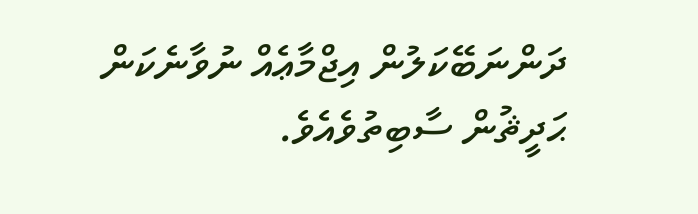ދަންނަބޭކަލުން އިޖްމާޢެއް ނުވާނެކަން ޙަދީޘުން ސާބިތުވެއެވެ.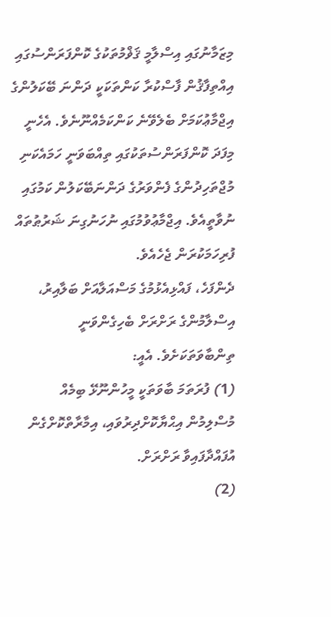މިޒަމާނުގައި އިސްލާމީ ޤަޥްމުތަކުގެ ކޮންފަރަންސުގައި އިއްތިފާޤުން ފާސްކުރާ ކަންތަކަކީ ދަންނަ ބޭކަލުންގެ އިޖްމާޢުކަމަށް ބެލެވޭނެ ކަންކަމެއްނޫނެވެ. އެހެނީ މިފަދަ ކޮންފަރަންސުތަކުގައި ތިއްބަވަނީ ހަމައެކަނި މުޖްތަހިދުންގެ ފެންވަރުގެ ދަންނަބޭކަލުން ކަމުގައި ނުވާތީއެވެ. އިޖްމާޢުވުމުގައި ނުހަނުގިނަ ޝަރުޠުތައް ފުރިހަމަކުރަން ޖެހެއެވެ.
ދެންފަހެ، ފައްޅިއެޅުމުގެ މަސްއަލާއަށް ބަލާއިރު، އިސްލާމުންގެ ރަށްރަށް ބެހިގެންވަނީ ތިންބާވަތަކަށެވެ. އެއީ:
(1) ފުރަތަމަ ބާވަތަކީ މީހުންނޫޅޭ ބިމެއް މުސްލިމުން އިޙްޔާކޮށްދިރުވައި، އިމާރާތްކޮށްގެން އުފައްދާފައިވާ ރަށްރަށް.
(2)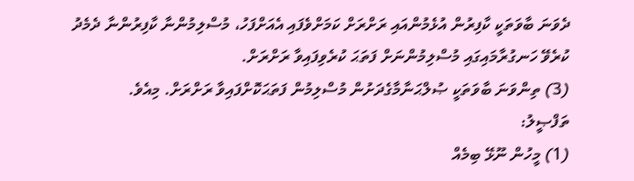ދެވަނަ ބާވަތަކީ ކާފިރުން އުޅެމުންއައި ރަށްރަށް ކަމަށްވެފައި އެއަށްފަހު، މުސްލިމުންނާ ކާފިރުންނާ ދެމެދު ކުރެވޭ ހަނގުރާމައިގައި މުސްލިމުންނަށް ފަތަޙަ ކުރެވިފައިވާ ރަށްރަށް.
(3) ތިންވަނަ ބާވަތަކީ ޞުލްޙަނާމާގެދަށުން މުސްލިމުން ފަތަޙަކޮށްފައިވާ ރަށްރަށް. މިއެވެ.
ތަފްޞީލު:
(1) މީހުން ނޫޅޭ ބިމެއް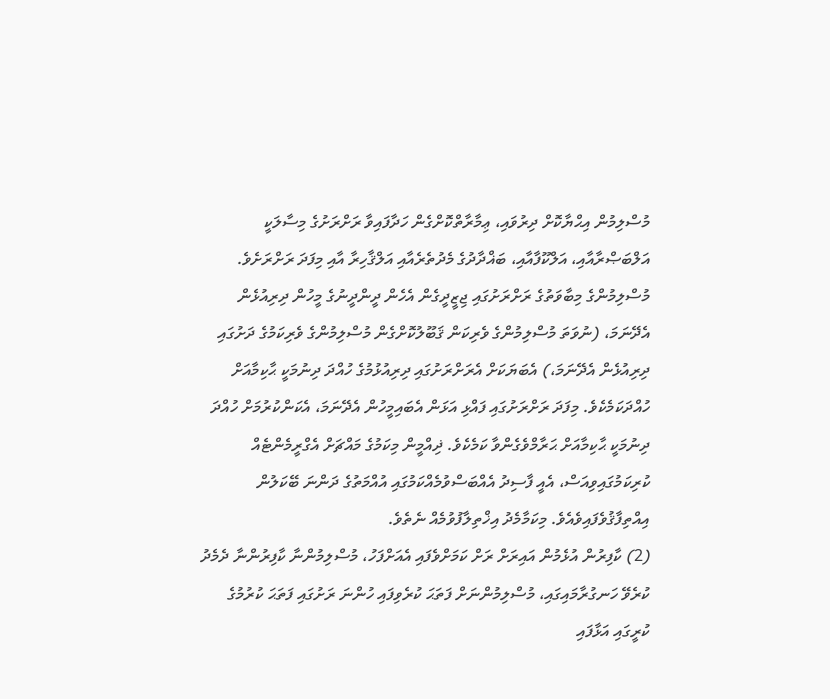މުސްލިމުން އިޙްޔާކޮށް ދިރުވައި، ޢިމާރާތްކޮށްގެން ހަދާފައިވާ ރަށްރަށުގެ މިސާލަކީ އަލްބަޞްރާއާއި، އަލްކޫފާއާއި، ބަޣްދާދުގެ މެދުތެރެއާއި އަލްޤާހިރާ އާއި މިފަދަ ރަށްރަށެވެ. މުސްލިމުންގެ މިބާވަތުގެ ރަށްރަށުގައި ޖިޒީދީގެން އެހެން ދީންދީނުގެ މީހުން ދިރިއުޅެން އެދޭނަމަ، (ނުވަތަ މުސްލިމުންގެ ވެރިކަން ޤަބޫލުކޮށްގެން މުސްލިމުންގެ ވެރިކަމުގެ ދަށުގައި ދިރިއުޅެން އެދޭނަމަ،) އެބަޔަކަށް އެރަށްރަށުގައި ދިރިއުޅުމުގެ ހުއްދަ ދިނުމަކީ ޙާކިމާއަށް ހުއްދަކަމެކެވެ. މިފަދަ ރަށްރަށުގައި ފައްޅި އަޅަން އެބައިމީހުން އެދޭނަމަ، އެކަންކުރުމަށް ހުއްދަ ދިނުމަކީ ޙާކިމާއަށް ޙަރާމްވެގެންވާ ކަމެކެވެ. ޛިއްމީން މިކަމުގެ މައްޗަށް އެގްރީމެންޓެއް ކުރިކަމުގައިވިއަސް، އެއީ ފާސިދު އެއްބަސްވުމެއްކަމުގައި އުއްމަތުގެ ދަންނަ ބޭކަލުން އިއްތިފާޤުވެފައިވެއެވެ. މިކަމާމެދު އިޚްތިލާފުވުމެއް ނެތެވެ.
(2) ކާފިރުން އުޅެމުން އައިރަށް ރަށް ކަމަށްވެފައި އެއަށްފަހު، މުސްލިމުންނާ ކާފިރުންނާ ދެމެދު ކުރެވޭ ހަނގުރާމައިގައި، މުސްލިމުންނަށް ފަތަޙަ ކުރެވިފައި ހުންނަ ރަށުގައި ފަތަޙަ ކުރުމުގެ ކުރީގައި އަޅާފައި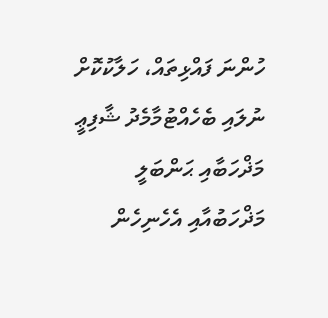ހުންނަ ފައްޅިތައް، ހަލާކުކޮށް ނުލައި ބެހެއްޓުމާމެދު ޝާފިޢީ މަޛްހަބާއި ޙަންބަލީ މަޛްހަބުއާއި އެހެނިހެން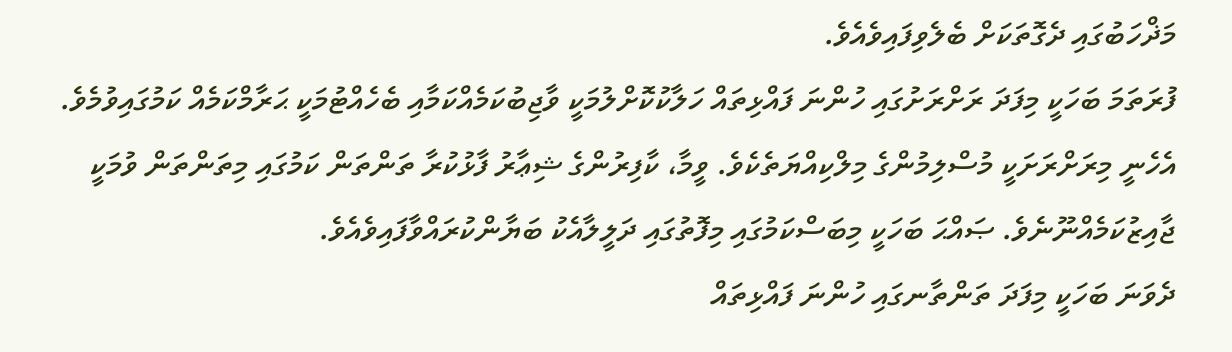މަޛްހަބުގައި ދެގޮތަކަށް ބެލެވިފައިވެއެވެ.
ފުރަތަމަ ބަހަކީ މިފަދަ ރަށްރަށުގައި ހުންނަ ފައްޅިތައް ހަލާކުކޮށްލުމަކީ ވާޖިބުކަމެއްކަމާއި ބެހެއްޓުމަކީ ޙަރާމްކަމެއް ކަމުގައިވުމެވެ. އެހެނީ މިރަށްރަށަކީ މުސްލިމުންގެ މިލްކިއްޔަތެކެވެ. ވީމާ، ކާފިރުންގެ ޝިޢާރު ފާޅުކުރާ ތަންތަން ކަމުގައި މިތަންތަން ވުމަކީ ޖާއިޒުކަމެއްނޫނެވެ. ޞައްޙަ ބަހަކީ މިބަސްކަމުގައި މިފޮތުގައި ދަލީލާއެކު ބަޔާންކުރައްވާފައިވެއެވެ.
ދެވަނަ ބަހަކީ މިފަދަ ތަންތާނގައި ހުންނަ ފައްޅިތައް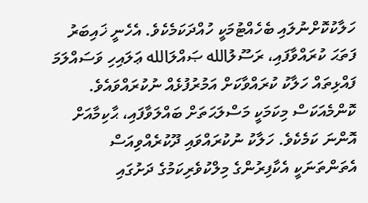ހަލާކުކޮށްނުލައި ބެހެއްޓުމަކީ ހުއްދަކަމެކެވެ. އެހެނީ ޚައިބަރު ފަތަޙަ ކުރައްވާފައި، ރަސޫލުالله ޞައްލަالله ޢަލައިހި ވަސައްލަމަ ފައްޅިތައް ހަލާކު ކުރައްވާކަށް އަމުރުފުޅެއް ނުކުރައްވައެވެ. ކޮންމެއަކަސް މިކަމަކީ މަސްލަޙަތަށް ބައްލަވާފައި، ޙާކިމާއަށް އޮންނަ ކަމެކެވެ. ހަލާކު ނުކުރައްވައި ދޫކުރެއްވިއަސް އެތަންތަނަކީ އެކާފިރުންގެ މިލްކުވެރިކަމުގެ ދަށުގައި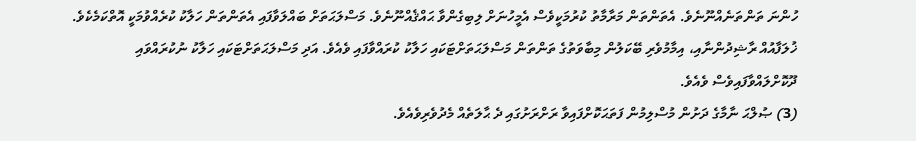ހުންނަ ތަންތަނެއްނޫނެވެ. އެތަންތަން މަރާމާތު ކުރުމަކީވެސް އެމީހުނަށް ލިބިގެންވާ ޙައްޤެއްނޫނެވެ. މަސްލަޙަތަށް ބައްލަވާފައި އެތަންތަން ހަލާކު ކުރެއްވުމަކީ އޮތްކަމެކެވެ. ޚުލަފާއުއް ރާޝިދުންނާއި، އިމާމުވެރި ބޭކަލުން މިބާވަތުގެ ތަންތަން މަސްލަޙަތަށްޓަކައި ހަލާކު ކުރައްވާފައި ވެއެވެ. އަދި މަސްލަޙަތަށްޓަކައި ހަލާކު ނުކުރައްވައި ދޫކޮށްލައްވާފައިވެސް ވެއެވެ.
(3) ޞުލްޙަ ނާމާގެ ދަށުން މުސްލިމުން ފަތަޙަކޮށްފައިވާ ރަށްރަށުގައި ދެ ޙާލަތެއް މެދުވެރިވެއެވެ.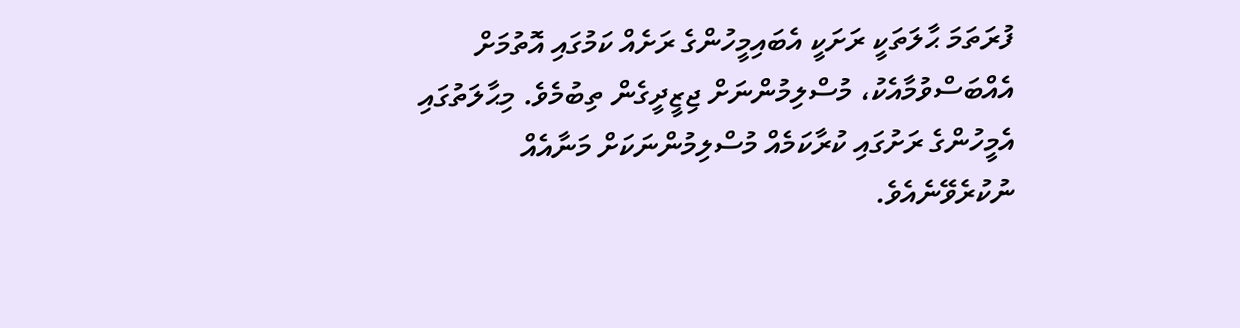ފުރަތަމަ ޙާލަތަކީ ރަށަކީ އެބައިމީހުންގެ ރަށެއް ކަމުގައި އޮތުމަށް އެއްބަސްވުމާއެކު، މުސްލިމުންނަށް ޖިޒީދީގެން ތިބުމެވެ. މިޙާލަތުގައި އެމީހުންގެ ރަށުގައި ކުރާކަމެއް މުސްލިމުންނަކަށް މަނާއެއް ނުކުރެވޭނެއެވެ.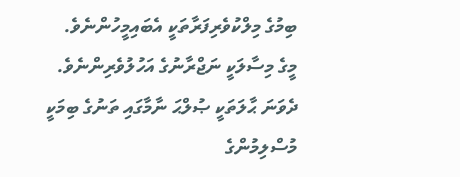ބިމުގެ މިލްކުވެރިފަރާތަކީ އެބައިމީހުންނެވެ. މީގެ މިސާލަކީ ނަޖްރާނުގެ އަހުލުވެރިންނެވެ.
ދެވަނަ ޙާލަތަކީ ޞުލްޙަ ނާމާގައި ތަނުގެ ބިމަކީ މުސްލިމުންގެ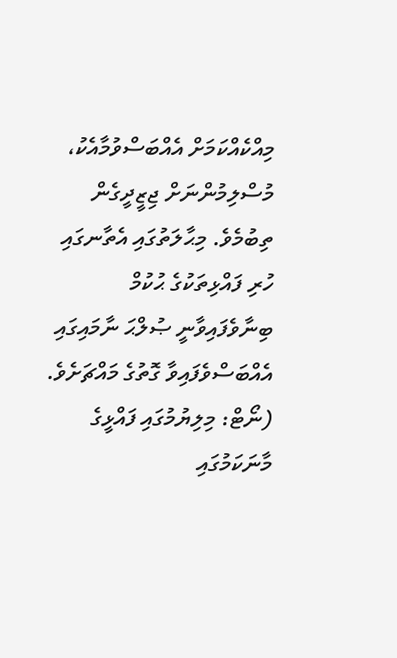މިއްކެއްކަމަށް އެއްބަސްވުމާއެކު، މުސްލިމުންނަށް ޖިޒީދީގެން ތިބުމެވެ. މިޙާލަތުގައި އެތާނގައި ހުރި ފައްޅިތަކުގެ ޙުކުމް ބިނާވެފައިވާނީ ޞުލްޙަ ނާމައިގައި އެއްބަސްވެފައިވާ ގޮތުގެ މައްޗަށެވެ.
(ނޯޓް: މިލިޔުމުގައި ފައްޅީގެ މާނަކަމުގައި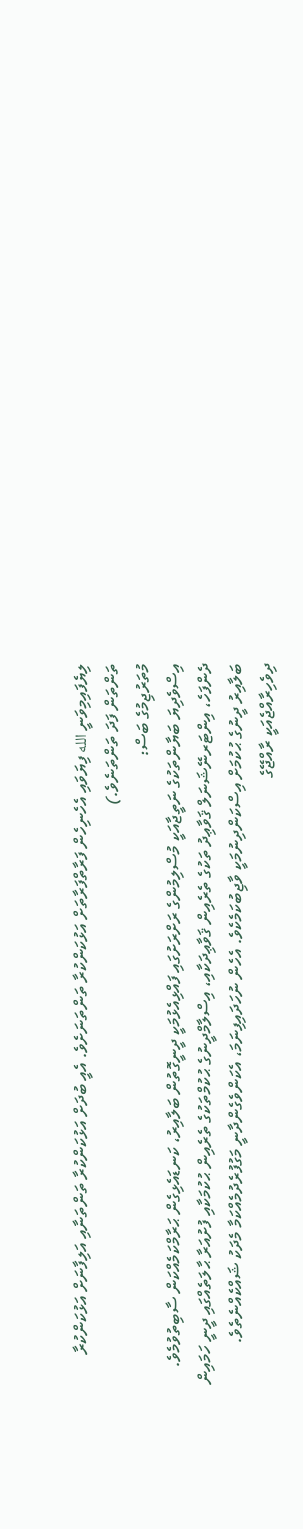ލިޔެފައިމިވަނީ الله ފިޔަވައި އެހެނިހެން ފަރާތްފަރާތަށް އަޅުކަންކުރާ ތަންތަނަށެވެ. އެއީ ބުދަށް އަޅުކަންކުރާ ތަންތަނާއި އަލިފާނަށް އަޅުކަންކުރާ ތަންތަން ފަދަ ތަންތަނެވެ.)
މުތަރުޖިމުގެ ބަސް:
އިސްވެދިޔަ ބަޔާންތަކުގެ ނަތީޖާއަކީ މުސްލިމުންގެ ރަށްރަށުގައި ފައްޅިއެޅުމަކީ ދީނީގޮތުން ބަލާއިރު، ކަނޑައެޅިގެން ޙަރާމްކަމެއްކަން ސާބިތުވުމެވެ. ދެންފަހެ، އިންޓަރނޭޝަނަލް ޤަވާޢިދު ތަކުގެ ތެރެއިން ޤަވާޢިދަކާއި، އިސްލާމްދީނުގެ ޙުކުމްތަކުގެ ތެރެއިން ޙުކުމަކާއި ފުށުއަރާ ޙާލަތެއްގައި ދީނީ ހަމައިން ބަލާއިރު ދީނުގެ ޙުކުމަށް އިސްކަންދިނުމަކީ ވާޖިބުކަމެކެވެ. އެހެން ނުހަދައިފިނަމަ، އެކަންވެގެންދާނީ މަގުފުރެދުމެއްކަމާ މެދަކު ޝައްކެއްނެތެވެ.
ދިވެހިރާއްޖެއަކީ ރާއްޖޭގެ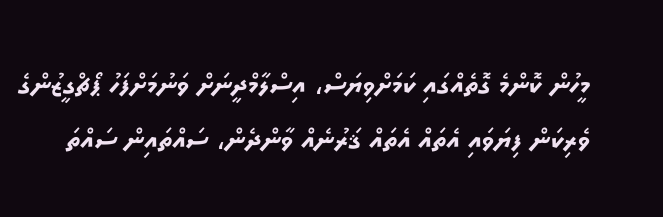މީހުން ކޮންމެ ގޮތެއްގައި ކަމަށްވިޔަސް، އިސްލާމްދީނަށް ވަނުމަށްފަހު ޕޯޗްގީޒުންގެ ވެރިކަން ފިޔަވައި އެތައް އެތައް ޤަރުނެއް ވާންދެން، ސައްތައިން ސައްތަ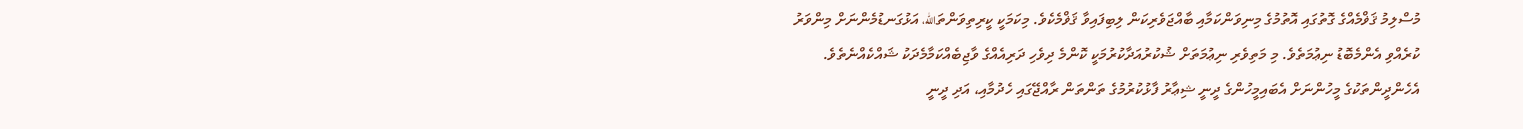މުސްލިމު ޤަޥްމެއްގެ ގޮތުގައި އޮތުމުގެ މިނިވަންކަމާއި ބާއްޖަވެރިކަން ލިބިފައިވާ ޤަޥްމެކެވެ. މިކަމަކީ ކީރިތިވަންތަالله، އަޅުގަނޑުމެންނަށް މިންވަރު ކުރެއްވި އެންމެބޮޑު ނިޢުމަތެވެ. މި މަތިވެރި ނިޢުމަތަށް ޝުކުރުއަދާކުރުމަކީ ކޮންމެ ދިވެހި ދަރިއެއްގެ ވާޖިބެއްކަމާމެދަކު ޝައްކެއްނެތެވެ. އެހެންދީންތަކުގެ މީހުންނަށް އެބައިމީހުންގެ ދީނީ ޝިޢާރު ފާޅުކުރުމުގެ ތަންތަން ރާއްޖޭގައި ހެދުމާއި، އަދި ދީނީ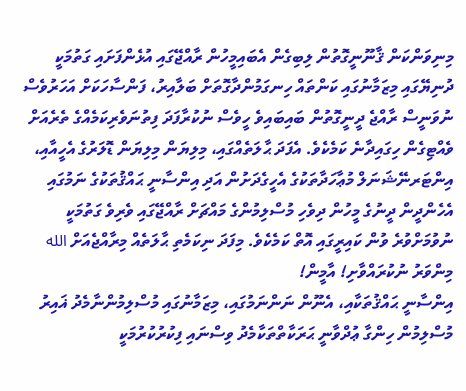މިނިވަންކަން ޤާނޫނީގޮތުން ލިބިގެން އެބައިމީހުން ރާއްޖޭގައި އުޅެންފަށައި ގަތުމަކީ ދުނިޔޭގައި މިޒަމާނުގައި ކަންތައް ހިނގަމުންދާގޮތަށް ބަލާއިރު، ފަންސާހަކަށް އަހަރުވެސް ނުވަނީސް ރާއްޖެ ދީނީގޮތުން ބައިބައިވެ ހީވެސް ނުކުރާފަދަ ފިތުނަވެރިކަމެއްގެ ތެރެއަށް ވެއްޓިގެން ހިގައިދާނެ ކަމެކެވެ. އެފަދަ ޙާލަތެއްގައި، މިލިޔަން މިލިޔަން ޑޮލަރުގެ އެހީއާއި، އިންޓަރނޭޝަނަލް މުޢާހަދާތަކުގެ އެހީގެދަށުން އަދި އިންސާނީ ޙައްޤުތަކުގެ ނަމުގައި އެހެންދީން ދީނުގެ މީހުން ދިވެހި މުސްލިމުންގެ މައްޗަށް ރާއްޖޭގައި ވެރިވެ ގަތުމަކީ ނުވުމަށްވުރެ ވުން ކައިރީގައި އޮތް ކަމެކެވެ. މިފަދަ ނިކަމެތި ޙާލަތެއް މިރާއްޖެއަށް الله މިންވަރު ނުކުރައްވާށި! އާމީން!
އިންސާނީ ޙައްޤުތަކާއި، އެނޫން ނަންނަމުގައި، މިޒަމާނުގައި މުސްލިމުންނާމެދު ޣައިރު މުސްލިމުން ހިންގާ ޢުދްވާނީ ޙަރަކާތްތަކާމެދު ވިސްނައި ފިކުރުކުރުމަކީ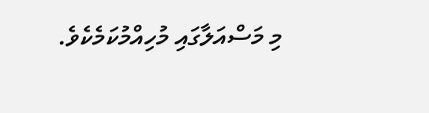މި މަސްއަލާގައި މުހިއްމުކަމެކެވެ.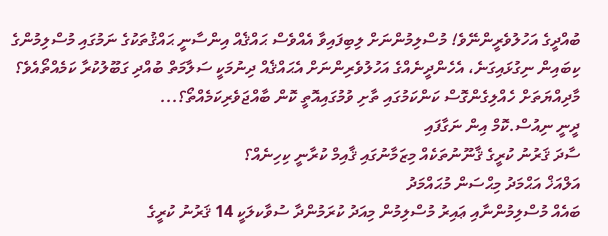ބުއްދީގެ އަހުލުވެރީންނޭވެ! މުސްލިމުންނަށް ލިބިފައިވާ އެއްވެސް ޙައްޤެއް އިންސާނީ ޙައްޤުތަކުގެ ނަމުގައި މުސްލިމުންގެ ކިބައިން ނިގުޅައިގަނެ، އެހެންދީނެއްގެ އަހުލުވެރިންނަށް އެޙައްޤެއް ދިނުމަކީ ސަލާމަތް ބުއްދި ގަބޫލުކުރާ ކަމެއްތޯއެވެ؟ މާދިއްޔަތަށް ހެއްލިގެންގޮސް ކަންކަމުގައި ތާށި ވުމުގައިއޮތީ ކޮން ބާއްޖަވެރިކަމެއްތޯ؟...
ދީނީ ނިއުސް.ކޮމް އިން ނަގާފައި
ސާދަ ޤަރުނު ކުރީގެ ޤާނޫނުތަކެއް މިޒަމާނުގައި ޤާއިމް ކުރާނީ ކިހިނެއް؟
އަލްއަޚް އަޙްމަދު މިޙްސަން މުޙައްމަދު
ބައެއް މުސްލިމުންނާއި ޢައިރު މުސްލިމުން މިއަދު ކުރަމުންދާ ސުވާކލަކީ 14 ޤަރުނު ކުރީގެ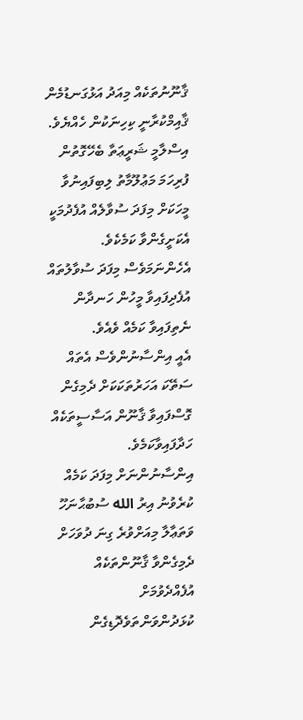ޤާނޫނުތަކެއް މިއަދު އަޅުގަނޑުމެން ޤާއިމްކުރާނީ ކިހިނަކުން ހެއްޔެވެ. އިސްލާމީ ޝަރީޢަތާ ބެހޭގޮތުން ފުރިހަމަ މަޢުލޫމާތު ލިބިފައިނުވާ މީހަކަށް މިފަދަ ސުވާލެއް އުފެދުމަކީ އެކަށީގެންވާ ކަމެކެވެ. އެހެންނަމަވެސް މިފަދަ ސުވާލުތައް އުފެދިފައިވާ މީހުން ހަނދާން ނެތިފައިވާ ކަމެއް ވެއެވެ.
އެއީ އިންސާނުންވެސް އެތައް ސަތޭކަ އަހަރުތަކަކަށް ދެމިގެން ގޮސްފައިވާ ޤާނޫން އަސާސީތަކެއް ހަދާފައިވާކަމެވެ. އިންސާނުންނަށް މިފަދަ ކަމެއް ކުރެވުނު އިރު الله ސުބުޙާނަހޫ ވަތަޢާލާ މިއަށްވުރެ ގިނަ ދުވަހަށް ދެމިގެންވާ ޤާނޫންތަކެއް އުފެއްދެވުމަށް ކުޅަދުންވަންތަވެދޮޑިގެން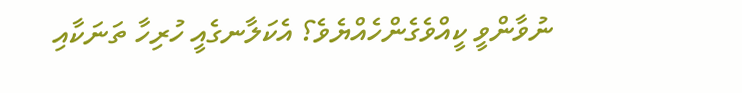ނުވާންވީ ކީއްވެގެންހެއްޔެވެ؟ އެކަލާނގެއީ ހުރިހާ ތަނަކާއި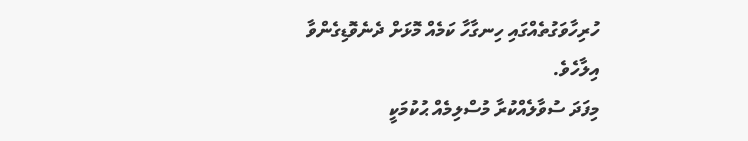ހުރިހާވަގުތެއްގައި ހިނގާހާ ކަމެއް މޮޅަށް ދެނެވޮޑިގެންވާ އިލާހެވެ.
މިފަދަ ސުވާލެއްކުރާ މުސްލިމެއް ޙުކުމަކީ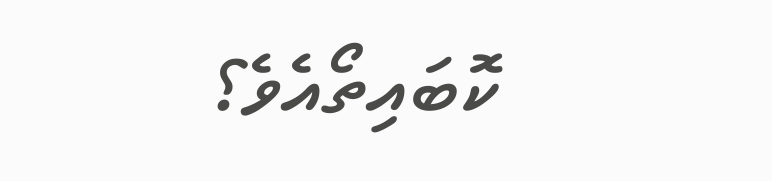ކޮބައިތޯއެވެ؟